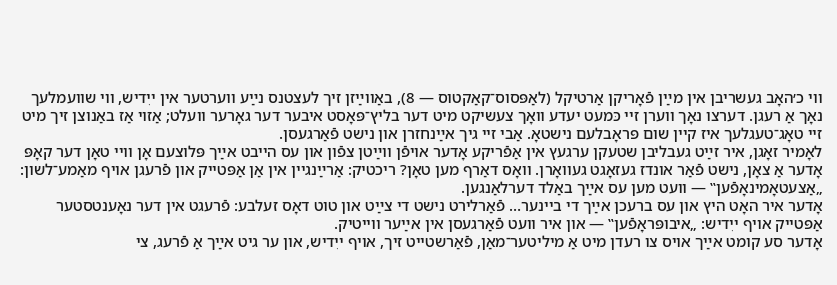ווי כ׳האָב געשריבן אין מײַן פֿאָריקן אַרטיקל (לאַפּסוס־קאַקטוס — 8), באַווײַזן זיך לעצטנס נײַע ווערטער אין ייִדיש, ווי שוועמלעך נאָך אַ רעגן. דערצו נאָך ווערן זיי כּמעט יעדע וואָך צעשיקט מיט דער בליץ־פּאָסט איבער דער גאָרער וועלט; אַזוי אַז באַנוצן זיך מיט זיי טאָג־טעגלעך איז קיין שום פּראָבלעם נישטאָ. אַבי זיי גיך אײַנחזרן און נישט פֿאַרגעסן.
לאָמיר זאָגן, איר זײַט געבליבן שטעקן ערגעץ אין אַפֿריקע אָדער אויפֿן ווײַטן צפֿון און עס הייבט אײַך פּלוצעם אָן וויי טאָן דער קאָפּ אָדער אַ צאָן, נישט פֿאַר אונדז געזאָגט געוואָרן. וואָס דאַרף מען טאָן? ריכטיק: אַרײַנגיין אין אַן אַפּטייק און פֿרעגן אויף מאַמע־לשון: „אַצעטאָמינאָפֿען‟ — וועט מען עס אײַך באַלד דערלאַנגען.
אָדער איר האָט היץ און עס ברעכן אײַך די ביינער… פֿאַרלירט נישט די צײַט און טוט דאָס זעלבע: פֿרעגט אין דער נאָענטסטער אַפּטייק אויף ייִדיש: „איבופּראָפֿען‟ — און איר וועט פֿאַרגעסן אין אײַער ווייטיק.
אָדער סע קומט אײַך אויס צו רעדן מיט אַ מיליטער־מאַן, פֿאַרשטייט זיך, אויף ייִדיש, און ער גיט אײַך אַ פֿרעג, צי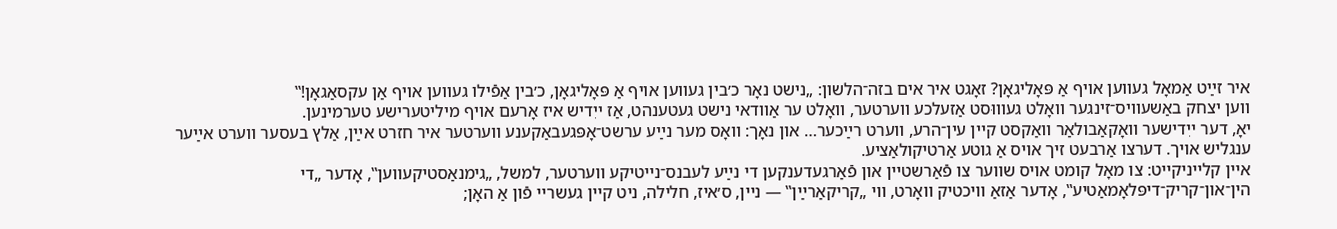איר זײַט אַמאָל געווען אויף אַ פּאָליגאָן? זאָגט איר אים בזה־הלשון: „נישט נאָר כ׳בין געווען אויף אַ פּאָליגאָן, כ׳בין אַפֿילו געווען אויף אַן עקסאַגאָן!‟
ווען יצחק באַשעוויס־זינגער וואָלט געוווּסט אַזעלכע ווערטער, וואָלט ער אַוודאי נישט געטענהט, אַז ייִדיש איז אָרעם אויף מיליטערישע טערמינען.
יאָ, דער ייִדישער וואָקאַבולאַר וואַקסט קיין עין־הרע, ווערט רײַכער… און נאָך: וואָס מער נײַע ערשט־אָפּגעבאַקענע ווערטער איר חזרט אײַן, אַלץ בעסער ווערט אײַער ענגליש אויך. דערצו אַרבעט זיך אויס אַ גוטע אַרטיקולאַציע.
איין קלייניקייט: צו מאָל קומט אויס שווער צו פֿאַרשטיין און פֿאַרגעדענקען די נײַע לעבנס־נייטיקע ווערטער, למשל, „גימנאַסטיקעווען‟, אָדער „די הין־און־קריק־דיפּלאָמאַטיע‟, אָדער אַזאַ וויכטיק וואָרט, ווי „קריקאַרײַן‟ — ניין, ס׳איז, חלילה, ניט קיין געשריי פֿון אַ האָן;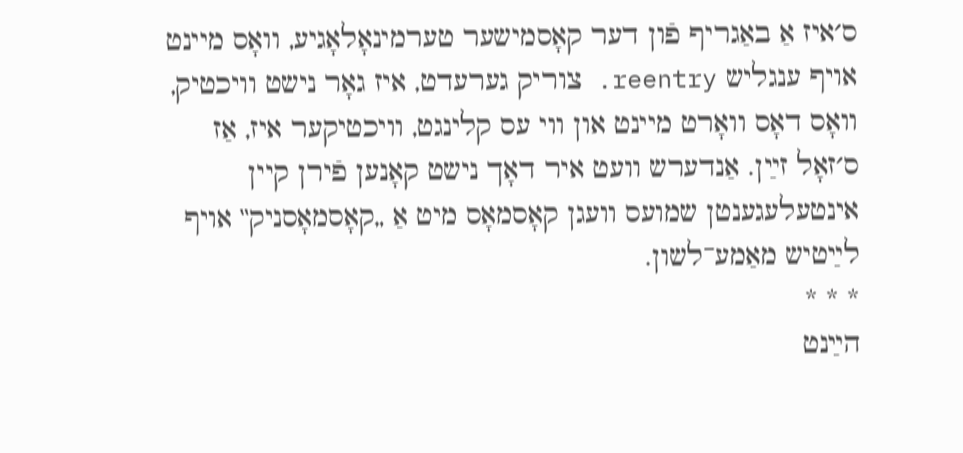ס׳איז אַ באַגריף פֿון דער קאָסמישער טערמינאָלאָגיע, וואָס מיינט אויף ענגליש reentry. צוריק גערעדט, איז גאָר נישט וויכטיק, וואָס דאָס וואָרט מיינט און ווי עס קלינגט, וויכטיקער איז, אַז ס׳זאָל זײַן. אַנדערש וועט איר דאָך נישט קאָנען פֿירן קיין אינטעלעגענטן שמועס וועגן קאָסמאָס מיט אַ „קאָסמאָסניק‟ אויף לײַטיש מאַמע־לשון.
* * *
הײַנט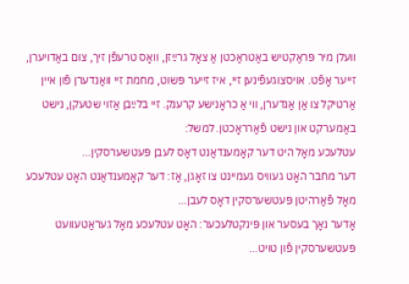וועלן מיר פּראַקטיש באַטראַכטן אַ צאָל גרײַזן, וואָס טרעפֿן זיך, צום באַדויערן, זייער אָפֿט. אויסצוגעפֿינען זיי, איז זייער פּשוט, מחמת זיי וואַנדערן פֿון איין אַרטיקל צו אַן אַנדערן, ווי אַ כראָנישע קרענק. זיי בלײַבן אַזוי שטעקן, נישט באַמערקט און נישט פֿאַרראָכטן. למשל:
עטלעכע מאָל היט דער קאָמענדאַנט דאָס לעבן פּעטשערסקין…
דער מחבר האָט געוויס געמיינט צו זאָגן, אַז: דער קאָמענדאַנט האָט עטלעכע מאָל פֿאַרהיטן פּעטשערסקין דאָס לעבן…
אָדער נאָך בעסער און פּינקטלעכער: האָט עטלעכע מאָל געראַטעוועט פּעטשערסקין פֿון טויט…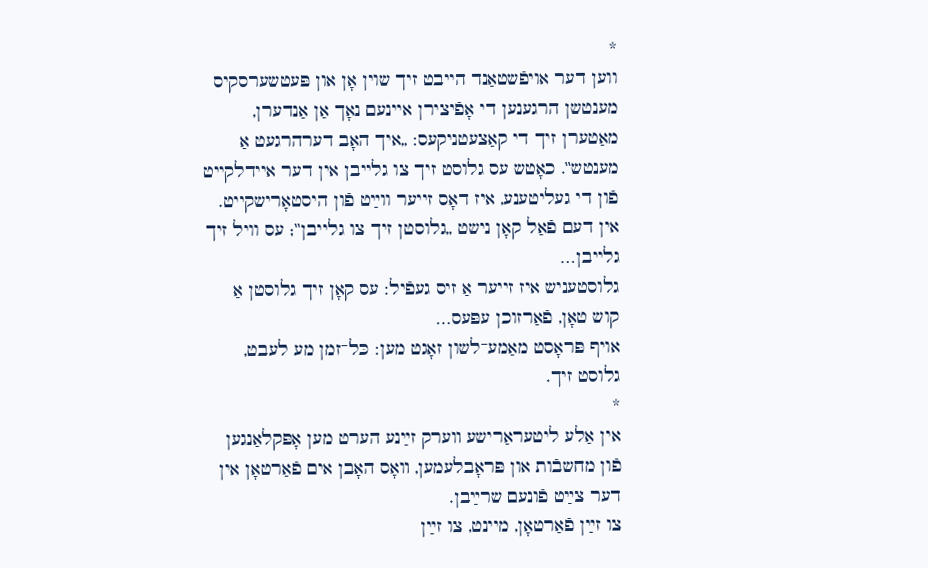*
ווען דער אויפֿשטאַנד הייבט זיך שוין אָן און פּעטשערסקיס מענטשן הרגענען די אָפֿיצירן איינעם נאָך אַן אַנדערן, מאַטערן זיך די קאַצעטניקעס: „איך האָב דערהרגעט אַ מענטש‟. כאָטש עס גלוסט זיך צו גלייבן אין דער איידלקייט פֿון די געליטענע, איז דאָס זייער ווײַט פֿון היסטאָרישקייט.
אין דעם פֿאַל קאָן נישט „גלוסטן זיך צו גלייבן‟; עס וויל זיך גלייבן…
גלוסטעניש איז זייער אַ זיס געפֿיל: עס קאָן זיך גלוסטן אַ קוש טאָן, פֿאַרזוכן עפּעס…
אויף פּראָסט מאַמע־לשון זאָגט מען: כּל־זמן מע לעבט, גלוסט זיך.
*
אין אַלע ליטעראַרישע װערק זײַנע הערט מען אָפּקלאַנגען פֿון מחשבֿות און פּראָבלעמען, װאָס האָבן אים פֿאַרטאָן אין דער צײַט פֿונעם שרײַבן.
צו זײַן פֿאַרטאָן, מיינט, צו זײַן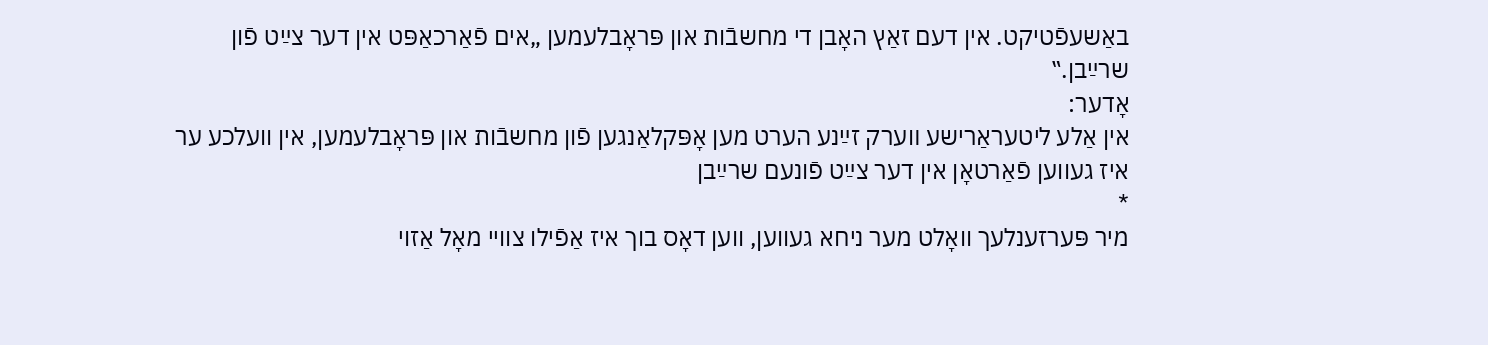באַשעפֿטיקט. אין דעם זאַץ האָבן די מחשבֿות און פּראָבלעמען „אים פֿאַרכאַפּט אין דער צײַט פֿון שרײַבן.‟
אָדער:
אין אַלע ליטעראַרישע װערק זײַנע הערט מען אָפּקלאַנגען פֿון מחשבֿות און פּראָבלעמען, אין וועלכע ער איז געווען פֿאַרטאָן אין דער צײַט פֿונעם שרײַבן
*
מיר פּערזענלעך וואָלט מער ניחא געווען, ווען דאָס בוך איז אַפֿילו צוויי מאָל אַזוי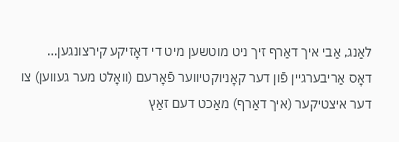לאַנג, אַבי איך דאַרף זיך ניט מוטשען מיט די דאָזיקע קירצונגען…
דאָס אַריבערגיין פֿון דער קאָניוקטיווער פֿאָרעם (וואָלט מער געווען) צו דער איצטיקער (איך דאַרף) מאַכט דעם זאַץ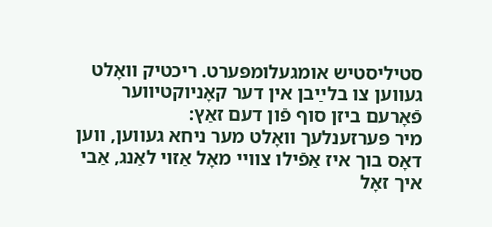סטיליסטיש אומגעלומפּערט. ריכטיק וואָלט געווען צו בלײַבן אין דער קאָניוקטיווער פֿאָרעם ביזן סוף פֿון דעם זאַץ:
מיר פּערזענלעך וואָלט מער ניחא געווען, ווען דאָס בוך איז אַפֿילו צוויי מאָל אַזוי לאַנג, אַבי איך זאָל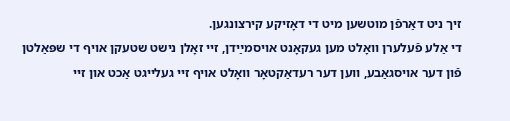זיך ניט דאַרפֿן מוטשען מיט די דאָזיקע קירצונגען.
די אַלע פֿעלערן וואָלט מען געקאָנט אויסמײַדן, זיי זאָלן נישט שטעקן אויף די שפּאַלטן פֿון דער אויסגאַבע, ווען דער רעדאַקטאָר וואָלט אויף זיי געלייגט אַכט און זיי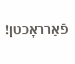פֿאַרראָכטן!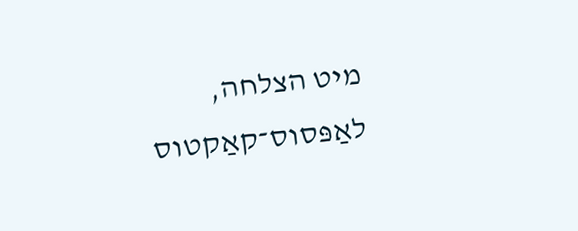מיט הצלחה,
לאַפּסוס־קאַקטוס